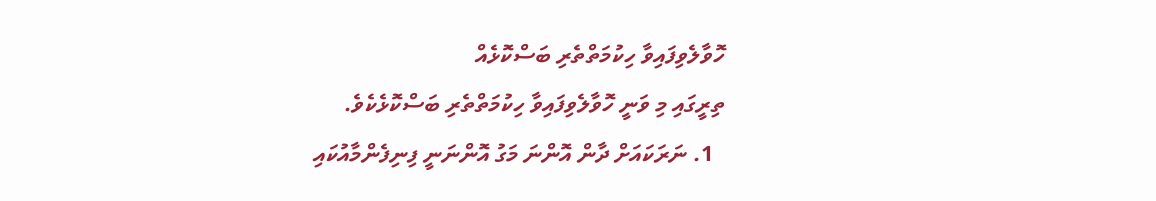ހޮވާލެވިފައިވާ ހިކުމަތްތެރި ބަސްކޮޅެއް
ތިރީގައި މި ވަނީ ހޮވާލެވިފައިވާ ހިކުމަތްތެރި ބަސްކޮޅެކެވެ.
  1. ނަރަކައަށް ދާން އޮންނަ މަގު އޮންނަނީ ފިނިފެންމާއުކައި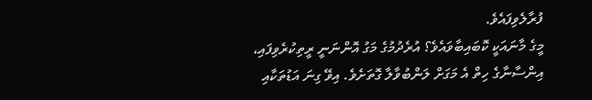ފުރާލެވިފައެވެ.
މީގެ މާނައަކީ ކޮބައިބާވައެވެ؟ އުރެދުމުގެ މަގު އޮންނަނީ ރީތިކުރެވިފައި، އިންސާނާގެ ހިތް އެ މަގަށް ލަންބުވާލާ ގޮތަށެވެ. އިވޭ ގިނަ އަޑުތަކާއި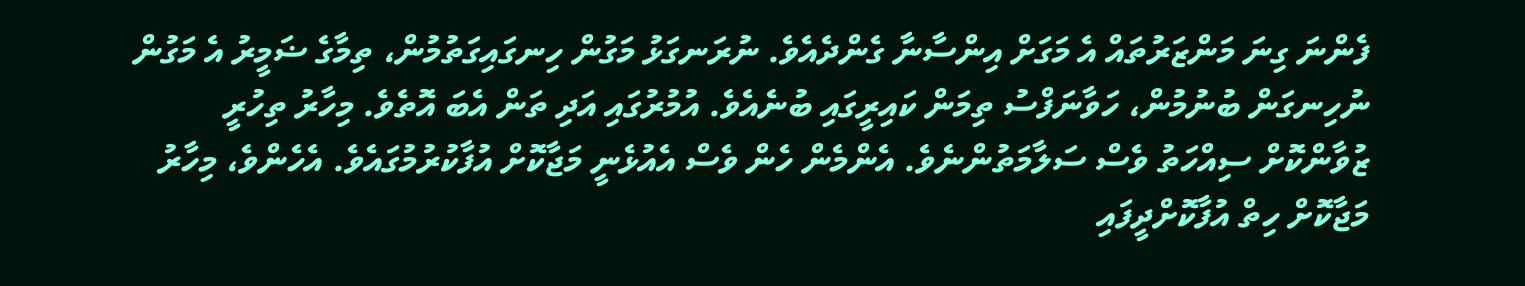ފެންނަ ގިނަ މަންޒަރުތައް އެ މަގަށް އިންސާނާ ގެންދެއެވެ. ނުރަނގަޅު މަގުން ހިނގައިގަތުމުން، ތިމާގެ ޟަމީރު އެ މަގުން ނުހިނގަން ބުނުމުން، ހަވާނަފްސު ތިމަން ކައިރީގައި ބުނެއެވެ. އުމުރުގައި އަދި ތަން އެބަ އޮތެވެ. މިހާރު ތިހުރީ ޒުވާންކޮށް ސިއްހަތު ވެސް ސަލާމަތުންނެވެ. އެންމެން ހެން ވެސް އެއުޅެނީ މަޖާކޮށް އުފާކުރުމުގައެވެ. އެހެންވެ، މިހާރު މަޖާކޮށް ހިތް އުފާކޮށްދީފައި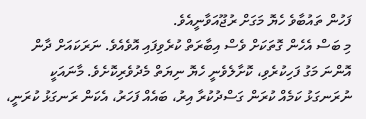ފަހުން ތައުބާވެ ހެޔޮ މަގަށް ރުޖޫއަވާނީއެވެ.
މި ބަސް އެހެން ގޮތަކަށް ވެސް އިބާރަތް ކުރެވިފައި އޮވެއެވެ. ނަރަކައަށް ދާން އޮންނަ މަގު ފަހިކުރެވި، ކޮށާލެވެނީ ހެޔޮ ނިޔަތް މެދުވެރިކޮށެވެ. މާނައަކީ ނުރަނގަޅު ކަމެއް ކުރަން ގަސްދުކުރާ އިރު، ބައެއް ފަހަރު، އެކަން ރަނގަޅު ކުރަނީ،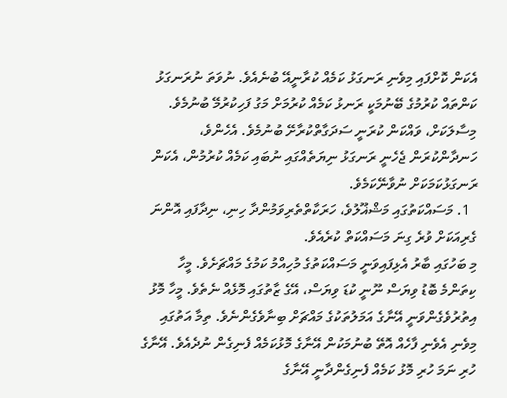އެކަން ކޮށްފައި މިވެނި ރަނގަޅު ކަމެއް ކުރާނީއޭ ބުނެއެވެ. ނުވަތަ ނުރަނގަޅު ކަންތައް ކުރުމުގެ ބޭނުމަކީ ރަނޅު ކަމެއް ކުރުމަށް މަގު ފަހިކުރުމޭ ބުނުމެވެ. މިސާލަކަށް، ވައްކަން ކުރަނީ ސަދަގާތްކުރާށޭ ބުނުމެވެ. އެހެންވެ، ހަނދާންކުރަން ޖެހެނީ ރަނގަޅު ނިޔަތެއްގައި ނުބައި ކަމެއް ކުރުމުން، އެކަން ރަނގަޅުކަމަކަށް ނުވާނޭކަމެވެ.
  1. މަސައްކަތުގައި މަޝްޣޫލުވެ، ހަރަކާތްތެރިވަމުންދާ ހިނި، ނިދާފައި އޮންނަ ގެރިއަކަށް ވުރެ ގިނަ މަސައްކަތް ކުރެއެވެ.
މި ބަހުގައި ބާރު އެޅިފައިވަނީ މަސައްކަތުގެ މުހިއްމު ކަމުގެ މައްޗަށެވެ. މީހާ ކިތަންމެ ބޮޑު ވިޔަސް ނޫނީ ކުޑަ ވިޔަސް، އޭގެ ޒާތުގައި މޮޅެއް ނެތެވެ. މީހާ މޮޅު އިތުރުވެގެންވަނީ އޭނާގެ އަމަލުތަކުގެ މައްޗަށް ބިނާވެގެންނެވެ. ތިމާ އަތުގައި މިވެނި އެވެނި ފާހެއް އޮތޭ ބުނުމަކުން އޭނާގެ މޮޅުކަމެއް ފެނިގެން ނުދެއެވެ. އޭނާގެ ހުރި ނަމަ ހުރި މޮޅު ކަމެއް ފެނިގެންދާނީ އޭނާގެ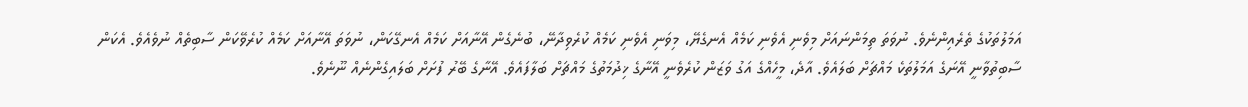އަމަލުތަކުގެ ތެރެއިންނެވެ. ނުވަތަ ތިމަންނައަށް މިވެނި އެވެނި ކަމެއް އެނގެޔޭ، މިވަނި އެވެނި ކަމެއް ކުރެވިދާނޭ، ބުނެގެން އޭނާއަށް ކަމެއް އެނގޭކަން، ނުވަތަ އޭނާއަށް ކަމެއް ކުރެވޭކަން ސާބިތެއް ނުވެއެވެ. އެކަން ސާބިތުވާނީ އޭނަގެ އަމަލުތަކެ މައްޗަށް ބަލައެވެ. އާދެ، މީހެއްގެ އަގު ވަޒަން ކުރެވެނީ އޭނާގެ ޚިދުމަތުގެ މައްޗަށް ބަލާފައެވެ. އޭނާގެ ބޭރު ފުށަށް ބަލައިގެންނެއް ނޫނެވެ.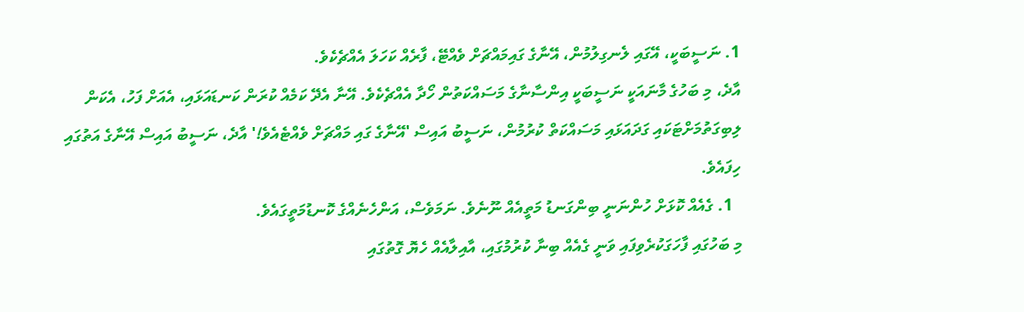1. ނަސީބަކީ، އޭގައި ލެނގިލުމުން، އޭނާގެ ގައިމައްޗަށް ވެއްޓޭ، ފާރެއް ކަހަލަ އެއްޗެކެވެ.
އާދެ، މި ބަހުގެ މާނައަކީ ނަސީބަކީ އިންސާނާގެ މަސައްކަތުން ހޯދާ އެއްޗެކެވެ. އޭނާ އެދޭ ކަމެއް ކުރަން ކަނޑައަޅައި، އެއަށް ފަހު، އެކަން ލިބިގަތުމަށްޓަކައި ގަދައަޅައި މަސައްކަތް ކުރުމުން، ނަސީބު އައިސް 'އޭނާގެ ގައި މައްޗަށް ވެއްޓެއެވެ!' އާދެ، ނަސީބު އައިސް އޭނާގެ އަތުގައި ހިފައެވެ.
  1. ގެއެއް ކޮޅަށް ހުންނަނީ ބިންގަނޑު މަތީއެއް ނޫނެވެ. ނަމަވެސް، އަންހެނެއްގެ ކޮނޑުމަތީގައެވެ.
މި ބަހުގައި ފާހަގަކުރެވިފައި ވަނީ ގެއެއް ބިނާ ކުރުމުގައި، އާއިލާއެއް ހެޔޮ ގޮތުގައި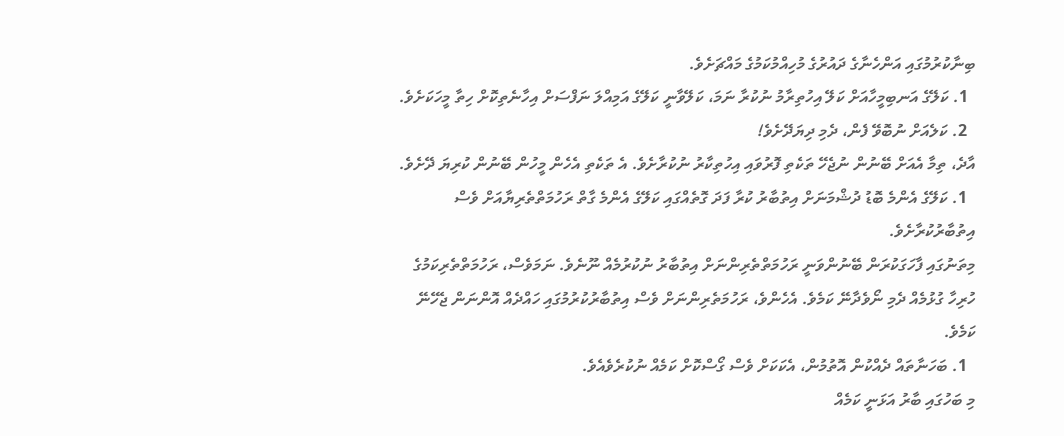ބިނާކުރުމުގައި އަންހެނާގެ ދައުރުގެ މުހިއްމުކަމުގެ މައްޗަށެވެ.
  1. ކަލޭގެ އަނބިމީހާއަށް ކަލޭ އިހުތިރާމު ނުކުރާ ނަމަ، ކަލޭވާނީ ކަލޭގެ އަމިއްލަ ނަފްސަށް އިހާނެތިކޮށް ހިތާ މީހަކަށެވެ.
  2. ކަލެއަށް ނުބޮވޭ ފެން، ދެމި ދިޔަދޭށެވެ!
އާދެ، ތިމާ އެއަށް ބޭނުން ނުޖެހޭ ތަކެތި ފޮރުވައި އިހުތިކާރު ނުކުރާށެވެ. އެ ތަކެތި އެހެން މީހުން ބޭނުން ކުރިޔަ ދޭށެވެ.
  1. ކަލޭގެ އެންމެ ބޮޑު ދުޝްމަނަށް އިތުބާރު ކުރާ ފަދަ ގޮތެއްގައި ކަލޭގެ އެންމެ ގާތް ރަހުމަތްތެރިޔާއަށް ވެސް އިތުބާރުކުރާށެވެ.
މިތަނުގައި ފާހަގަކުރަން ބޭނުންވަނީ ރަހުމަތްތެރިންނަށް އިތުބާރު ނުކުރުމެއް ނޫނެވެ. ނަމަވެސް، ރަހުމަތްތެރިކަމުގެ ހުރިހާ ގުޅުމެއް ދެމި ނޯވެދާނޭ ކަމެވެ. އެހެންވެ، ރަހުމަތެރިންނަށް ވެސް އިތުބާރުކުރުމުގައި ހައްދެއް އޮންނަން ޖެހޭނޭ ކަމެވެ.
  1. ބަހަނާތައް ދެއްކުން އޮތުމުން، އެކަކަށް ވެސް ގޯސްކޮށް ކަމެއް ނުކުރެވެއެވެ.
މި ބަހުގައި ބާރު އަޅަނީ ކަމެއް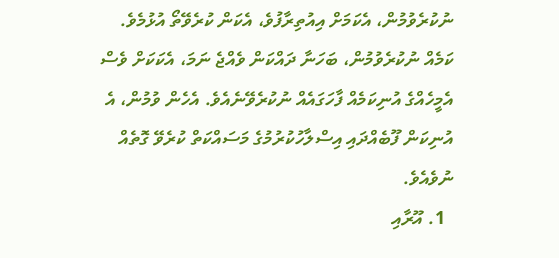ނުކުރެވުމުން، އެކަމަށް އިއުތިރާފުވެ، އެކަން ކުރެވޭތޯ އުޅުމެވެ. ކަމެއް ނުކުރެވުމުން، ބަހަނާ ދައްކަން ވެއްޖެ ނަމަ، އެކަކަށް ވެސް އެމީހެއްގެ އުނިކަމެއް ފާހަގައެއް ނުކުރެވޭނެއެވެ. އެހެން ވުމުން، އެ އުނިކަން ފޫބެއްދައި އިސްލާހުކުރުމުގެ މަސައްކަތް ކުރެވޭ ގޮތެއް ނުވެއެވެ.
  1. އޫރާއި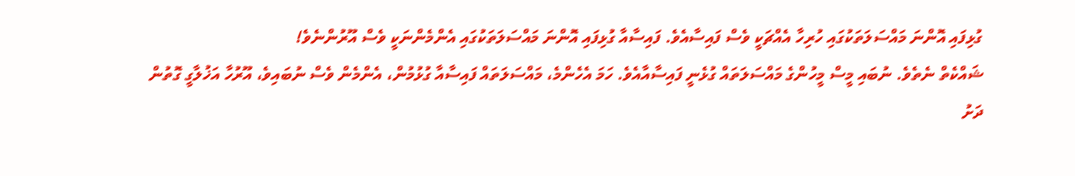ގުޅިފައި އޮންނަ މައްސަލަތަކުގައި ހުރިހާ އެއްޗަކީ ވެސް ފައިސާއެވެ. ފައިސާއާ ގުޅިފައި އޮންނަ މައްސަލަތަކުގައި އެންމެންނަކީ ވެސް އޫރުންނެވެ!
ޝައްކެތް ނެތެވެ. ނުބައި މީސް މީހުންގެ މައްސަލަތައް ގުޅެނީ ފައިސާއާއެވެ. ހަމަ އެހެންމެ، މައްސަލަތައް ފައިސާއާ ގުޅުމުން، އެންމެން ވެސް ނުބައިވެ، އޫރުހާ އަޚުލާގީ ގޮތުން ދަށު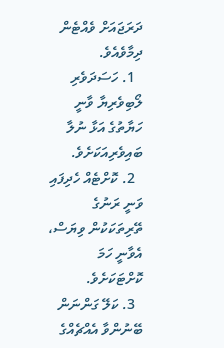ދަރަޖައަށް ވެއްޓެން ދިމާވެއެވެ.
  1. ހަސަދަވެރި ލޯބިވެރިޔާ ވާނީ ހަޔާތުގެ އަޅާ ނުލާ ބައިވެރިއަކަށެވެ.
  2. ކޮށްޓެއް ހެދިފައި ވަނީ ރަނުގެ ތޭރިތަކަކުން ވިޔަސް، އެވާނީ ހަމަ ކޮށްޓަކަށެވެ.
  3. ކަލޭ ގަންނަން ބޭނުންވާ އެއްޗެއްގެ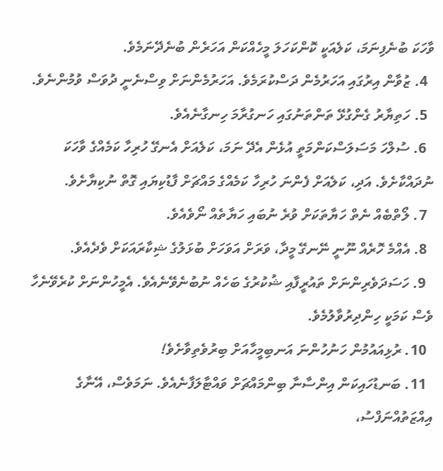ވާހަކަ ބުނެފިނަމަ، ކަލެއަކީ ކޮންކަހަލަ މީހެއްކަން އަހަރެން ބުނެދޭނަމެވެ.
  4. ޒުވާން އިރުގައި އަހަރުމެން ދަސްކުރަމެވެ. އަހަރުމެންނަށް ވިސްނެނީ ދުވަސް ވުމުންނެވެ.
  5. ހަތިޔާރު ގެންގުޅޭ ތަންތަނުގައި ހަނގުރާމަ ހިނގާނެއެވެ.
  6. ސުލްހަ މަސަލަސްކަންމަތީ އުޅެން އެދޭ ނަމަ، ކަލެއަށް އެނގޭ ހުރިހާ ކަމެއްގެ ވާހަކަ ނުދައްކާށެވެ. އަދި، ކަލެއަށް ފެންނަ ހުރިހާ ކަމެއްގެ މައްޗަށް ފާޑުކިޔައި ގޮތް ނުކިޔާށެވެ.
  7. ލޯތްބެއް ނެތް ހަޔާތަކަށް ވުރެ ނުބައި ހަޔާތެއް ނޯވެއެވެ.
  8. އެއްމެ ހޮރެއް ނޫނީ ނޭނގޭ މީދާ، ވަރަށް އަވަހަށް ބުޅަލުގެ ޝިކާރައަކަށް ވެދެއެވެ.
  9. ހަސަދަވެރިންނަށް ތައުރީފާއި ޝުކުރުގެ ބަހެއް ނުބުނެވޭނެއެވެ. އެމީހުންނަށް ކުރެވޭނެހާ ވެސް ކަމަކީ ހިންދިރުވާލުމެވެ.
  10. ރުޅިއައުމުން ހަނުހުންނަ އަނބިމީހާއަށް ބިރުވެތިވާށެވެ!
  11. ބަނޑުހައިކަން އިންސާނާ ބިންމައްޗަށް ވައްޓާލަފާނެއެވެ. ނަމަވެސް، އޭނާގެ އިއްޒަތުއްނަފްސު،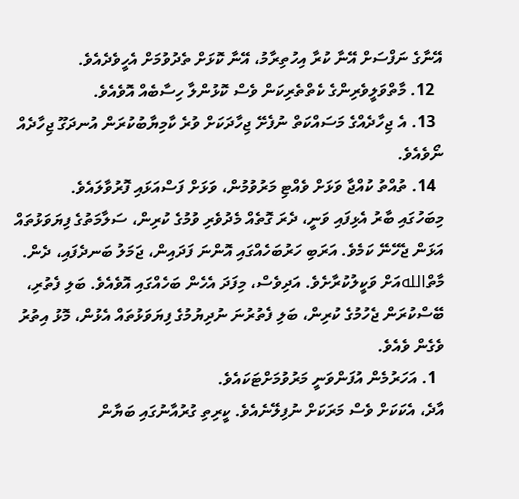އޭނާގެ ނަފްސަށް އޭނާ ކުރާ އިހުތިރާމު، އޭނާ ކޮޅަށް ތެދުވުމަށް އެހީވެދެއެވެ.
  12. މާތްވަލީވެރިންގެ ކެތްތެރިކަން ވެސް ކޮޅުންލާ ހިސާބެއް އޮވެއެވެ.
  13. އެ ޖިހާދެއްގެ މަސައްކަތް ނުފެށޭ ޖިހާދަކަށް ވުރެ ކާމިޔާބުކުރަން އުނދަގޫ ޖިހާދެއް ނޯވެއެވެ.
  14. ތުއްތު ކުއްޖާ ވަޅަށް ވެއްޓި މަރުވުމުން، ވަޅަށް ފަސްއަޅައި ފޮރުވާލައެވެ.
މިބަހުގައި ބާރު އެޅިފައި ވަނީ، ދެރަ ގޮތެއް މެދުވެރި ވުމުގެ ކުރިން، ސަލާމަތުގެ ފިޔަވަޅުތައް އަޅަން ޖެހޭނޭ ކަމެވެ. އަރަބި ހަރުބަހެއްގައި އޮންނަ ފަދައިން، ޖަމަލު ބަނދެފައި، ދެން. މާތްاللهއަށް ވަކީލުކުރާށެވެ. އަދިވެސް، މިފަދަ އެހެން ބަހެއްގައި އޮވެއެވެ. ބަލި ފެތުރި، ބޭސްކުރަން ޖެހުމުގެ ކުރިން، ބަލި ފެތުރުނަ ނުދިޔުމުގެ ފިޔަވަޅުތައް އެޅުން، މޮޅު އިތުރު ވެގެން ވެއެވެ.
  1. އަހަރުމެން އުފަންވަނީ މަރުވުމަށްޓަކައެވެ.
އާދެ، އެކަކަށް ވެސް މަރަކަށް ނުފިލޭނެއެވެ. ކީރިތި ގުރުއާނުގައި ބަޔާން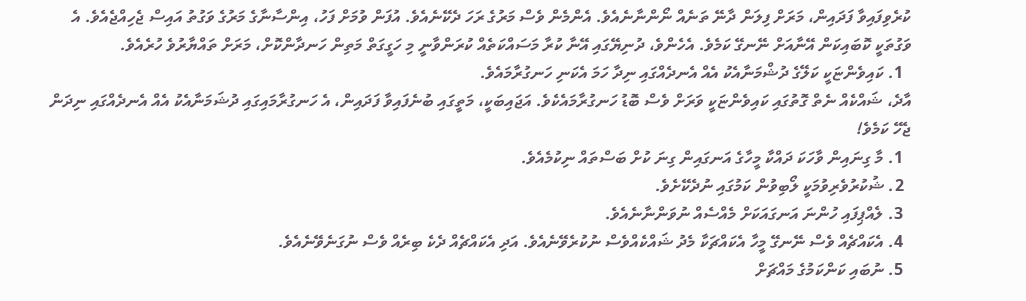ކުރެވިފައިވާ ފަދައިން، މަރަށް ފިލަން ދާނޭ ތަނެއް ނޯންނާނެއެވެ. އެންމެން ވެސް މަރުގެ ރަހަ ދެކޭނެއެވެ. އުފަން ވުމަށް ފަހު، އިންސާނާގެ މަރުގެ ވަގުތު އައިސް ޖެހިއްޖެއެވެ. އެ ވަގުތަކީ ކޮބައިކަން އޭނާއަށް ނޭނގޭ ކަމެވެ. އެހެންވެ، ދުނިޔޭގައި އޭނާ ކުރާ މަސައްކަތެއް ކުރަންވާނީ މި ހަގީގަތް މަތިން ހަނދާންކޮށް، މަރަށް ތައްޔާރުވެ ހުރެއެވެ.
  1. ކައިވެންޏަކީ ކަލޭގެ ދުޝްމަނާއެކު އެއް އެނދެއްގައި ނިދާ ހަމަ އެކަނި ހަނގުރާމައެވެ.
އާދެ، ޝައްކެއް ނެތް ގޮތުގައި ކައިވެންޏަކީ ވަރަށް ވެސް ބޮޑު ހަނގުރާމައެކެވެ. އަޖައިބަކީ، މަތީގައި ބުނެފައިވާ ފަދައިން، އެ ހަނގުރާމައިގައި ދުޝަމަނާއެކު އެއް އެނދެއްގައި ނިދަން ޖެހޭ ކަމެވެ!
  1. މާ ގިނައިން ވާހަކަ ދައްކާ މީހާގެ އަނގައިން ގިނަ ކުށް ބަސްތައް ނިކުމެއެވެ.
  2. ޝުކުރުވެރިވުމަކީ ލޯބިވުން ކަމުގައި ނުދެކޭށެވެ.
  3. ލެއްޕިފައި ހުންނަ އަނގައަކަށް މެއްސެއް ނުވަންނާނެއެވެ.
  4. އެކައްޗެއް ވެސް ނޭނގޭ މީހާ އެކައްޗަކާ މެދު ޝައްކެއްވެސް ނުކުރެވޭނެއެވެ. އަދި އެކައްޗެއް ދެކެ ބިރެއް ވެސް ނުގަނެވޭނެއެވެ.
  5. ނުބައި ކަންކަމުގެ މައްޗަށް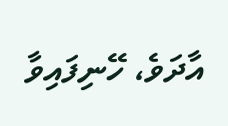އާދަވެ، ހޭނިފައިވާ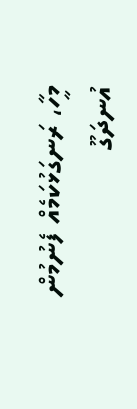މީހާ، ރަނގަޅުކަމެއް ފެނުމުން އުނދަގޫ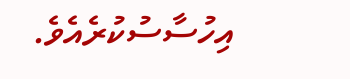އިހުސާސުކުރެއެވެ.